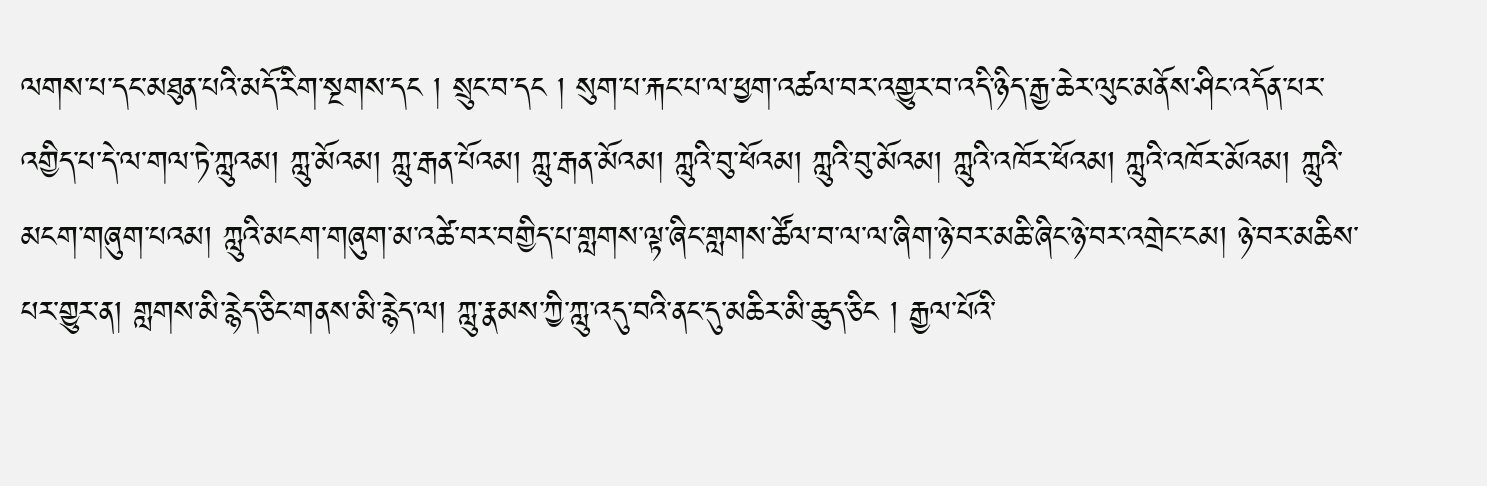ལགས་པ་དང་མཐུན་པའི་མདོ་རིག་སྔགས་དང ། སྲུང་བ་དང ། སུག་པ་རྐང་པ་ལ་ཕྱག་འཚལ་བར་འགྱུར་བ་འདི་ཉིད་རྒྱ་ཆེར་ལུང་མནོས་ཤིང་འདོན་པར་འགྱིད་པ་དེ་ལ་གལ་ཏེ་ཀླུའམ། ཀླུ་མོའམ། ཀླུ་རྒན་པོའམ། ཀླུ་རྒན་མོའམ། ཀླུའི་བུ་ཕོའམ། ཀླུའི་བུ་མོའམ། ཀླུའི་འཁོར་ཕོའམ། ཀླུའི་འཁོར་མོའམ། ཀླུའི་མངག་གཞུག་པའམ། ཀླུའི་མངག་གཞུག་མ་འཚེ་བར་བགྱིད་པ་གླགས་ལྟ་ཞིང་གླགས་ཚོལ་བ་ལ་ལ་ཞིག་ཉེ་བར་མཆི་ཞིང་ཉེ་བར་འགྲེང་ངམ། ཉེ་བར་མཆིས་པར་གྱུར་ན། གླགས་མི་རྙེད་ཅིང་གནས་མི་རྙེད་ལ། ཀླུ་རྣམས་ཀྱི་ཀླུ་འདུ་བའི་ནང་དུ་མཆིར་མི་ཆུད་ཅིང ། རྒྱལ་པོའི་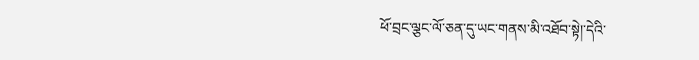ཕོ་བྲང་ལྕང་ལོ་ཅན་དུ་ཡང་གནས་མི་འཐོབ་སྟེ།་དེའི་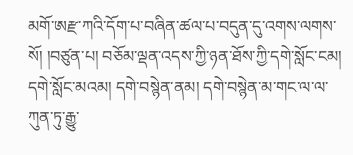མགོ་ཨརྫ་ཀའི་དོག་པ་བཞིན་ཚལ་པ་བདུན་དུ་འགས་ལགས་སོ། །བཙུན་པ། བཅོམ་ལྡན་འདས་ཀྱི་ཉན་ཐོས་ཀྱི་དགེ་སློང་ངམ། དགེ་སློང་མའམ། དགེ་བསྙེན་ནམ། དགེ་བསྙེན་མ་གང་ལ་ལ་ཀུན་ཏུ་རྒྱུ་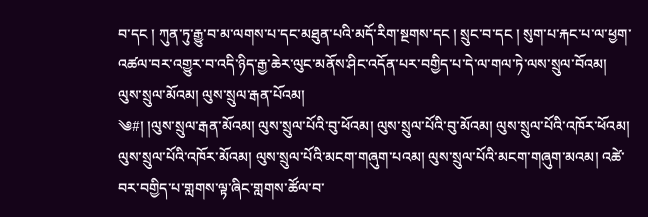བ་དང ། ཀུན་ཏུ་རྒྱུ་བ་མ་ལགས་པ་དང་མཐུན་པའི་མདོ་རིག་སྔགས་དང ། སྲུང་བ་དང ། སུག་པ་རྐང་པ་ལ་ཕྱག་འཚལ་བར་འགྱུར་བ་འདི་ཉིད་རྒྱ་ཆེར་ལུང་མནོས་ཤིང་འདོན་པར་བགྱིད་པ་དེ་ལ་གལ་ཏེ་ལས་སྲུལ་བོའམ། ལུས་སྲུལ་མོའམ། ལུས་སྲུལ་རྒན་པོའམ།
༄#། །ལུས་སྲུལ་རྒན་མོའམ། ལུས་སྲུལ་པོའི་བུ་ཕོའམ། ལུས་སྲུལ་པོའི་བུ་མོའམ། ལུས་སྲུལ་པོའི་འཁོར་ཕོའམ། ལུས་སྲུལ་པོའི་འཁོར་མོའམ། ལུས་སྲུལ་པོའི་མངག་གཞུག་པའམ། ལུས་སྲུལ་པོའི་མངག་གཞུག་མའམ། འཚེ་བར་བགྱིད་པ་གླགས་ལྟ་ཞིང་གླགས་ཚོལ་བ་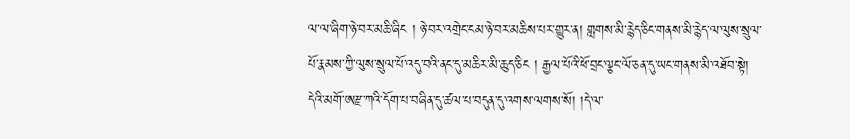ལ་ལ་ཞིག་ཉེ་བར་མཆི་ཞིང ། ཉེ་བར་འགྲེང་ངམ་ཉེ་བར་མཆིས་པར་གྱུར་ན། གླགས་མི་རྙེད་ཅིང་གནས་མི་རྙེད་ལ་ལུས་སྲུལ་པོ་རྣམས་ཀྱི་ལུས་སྲུལ་པོ་འདུ་བའི་ནང་དུ་མཆིར་མི་ཆུད་ཅིང ། རྒྱལ་པོའི་ཕོ་བྲང་ལྕང་ལོ་ཅན་དུ་ཡང་གནས་མི་འཐོབ་སྟེ། དེའི་མགོ་ཨརྫ་ཀའི་དོག་པ་བཞིན་དུ་ཚལ་པ་བདུན་དུ་འགས་ལགས་སོ། །དེ་ལ་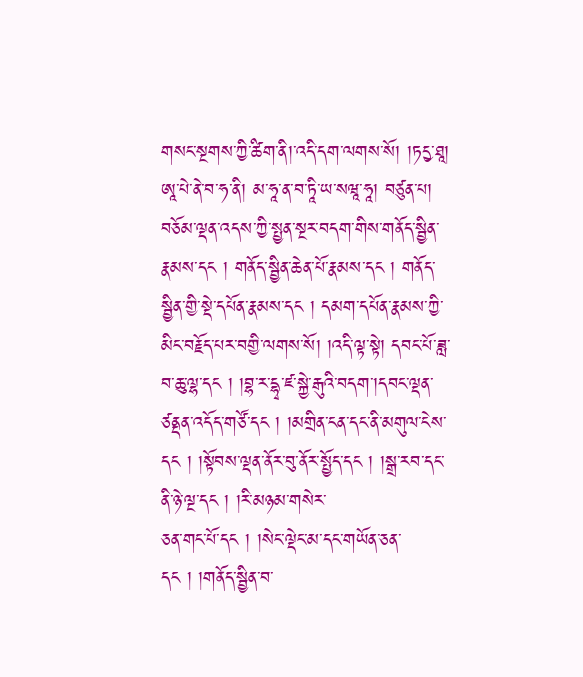གསང་སྔགས་ཀྱི་ཚིག་ནི།་འདི་དག་ལགས་སོ། །ཏདྱ་ཐཱ། ཨཱ་པེ་ནེ་བ་ཧ་ནི། མ་ཧཱ་ན་བ་ཏཱི་ཡ་སཝཱ་ཧཱ། བཙུན་པ། བཅོམ་ལྡན་འདས་ཀྱི་སྤྱན་སྔར་བདག་གིས་གནོད་སྦྱིན་རྣམས་དང ། གནོད་སྦྱིན་ཆེན་པོ་རྣམས་དང ། གནོད་སྦྱིན་གྱི་སྡེ་དཔོན་རྣམས་དང ། དམག་དཔོན་རྣམས་ཀྱི་མིང་བརྗོད་པར་བགྱི་ལགས་སོ། །འདི་ལྟ་སྟེ། དབང་པོ་ཟླ་བ་ཆུ་ལྷ་དང ། །བྷ་ར་དྷྭ་ཛ་སྐྱེ་རྒུའི་བདག་།དབང་ལྡན་ཙནྡན་འདོད་གཙོ་དང ། །མགྲིན་ངན་དང་ནི་མགུལ་ངེས་དང ། །སྟོབས་ལྡན་ནོར་བུ་ནོར་སྤྱོད་དང ། །སྒྲ་རབ་དང་ནི་ཉེ་ལྔ་དང ། །རི་མཉམ་གསེར་
ཅན་གང་པོ་དང ། །སེང་ལྡེང་མ་དང་གཡོན་ཅན་དང ། །གནོད་སྦྱིན་བ་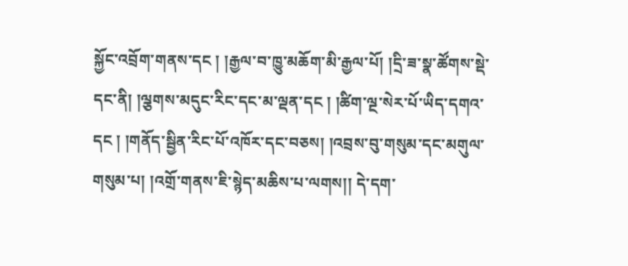སྐྱོང་འབྲོག་གནས་དང ། །རྒྱལ་བ་ཁྱུ་མཆོག་མི་རྒྱལ་པོ། །དྲི་ཟ་སྣ་ཚོགས་སྡེ་དང་ནི། །ལྕགས་མདུང་རིང་དང་མ་ལྡན་དང ། །ཚིག་ལྔ་སེར་པོ་ཡིད་དགའ་དང ། །གནོད་སྦྱིན་རིང་པོ་འཁོར་དང་བཅས། །འབྲས་བུ་གསུམ་དང་མགུལ་གསུམ་པ། །འགྲོ་གནས་ཇི་སྙེད་མཆིས་པ་ལགས།། དེ་དག་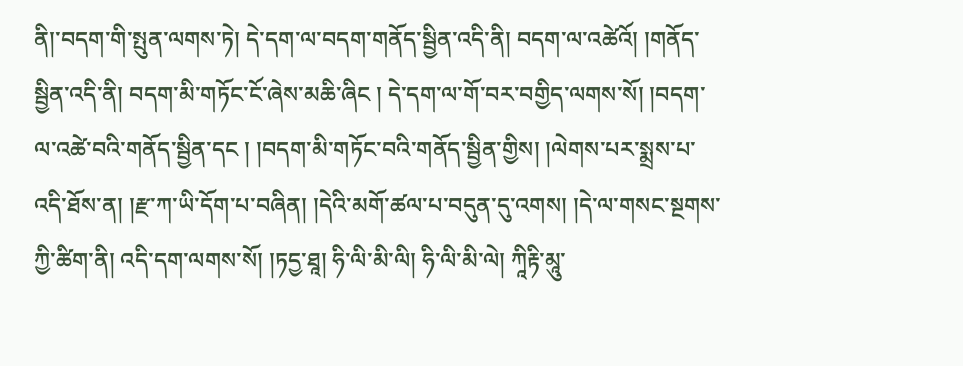ནི།་བདག་གི་སྤུན་ལགས་ཏེ། དེ་དག་ལ་བདག་གནོད་སྦྱིན་འདི་ནི། བདག་ལ་འཚེའོ། །གནོད་སྦྱིན་འདི་ནི། བདག་མི་གཏོང་ངོ་ཞེས་མཆི་ཞིང ། དེ་དག་ལ་གོ་བར་བགྱིད་ལགས་སོ། །བདག་ལ་འཚེ་བའི་གནོད་སྦྱིན་དང ། །བདག་མི་གཏོང་བའི་གནོད་སྦྱིན་གྱིས། །ལེགས་པར་སྨྲས་པ་འདི་ཐོས་ན། །རྫ་ཀ་ཡི་དོག་པ་བཞིན། །དེའི་མགོ་ཚལ་པ་བདུན་དུ་འགས། །དེ་ལ་གསང་སྔགས་ཀྱི་ཚིག་ནི། འདི་དག་ལགས་སོ། །ཏདྱ་ཐཱ། ཧི་ལི་མི་ལི། ཧི་ལི་མི་ལེ། ཀཱིརྟི་མཱུ་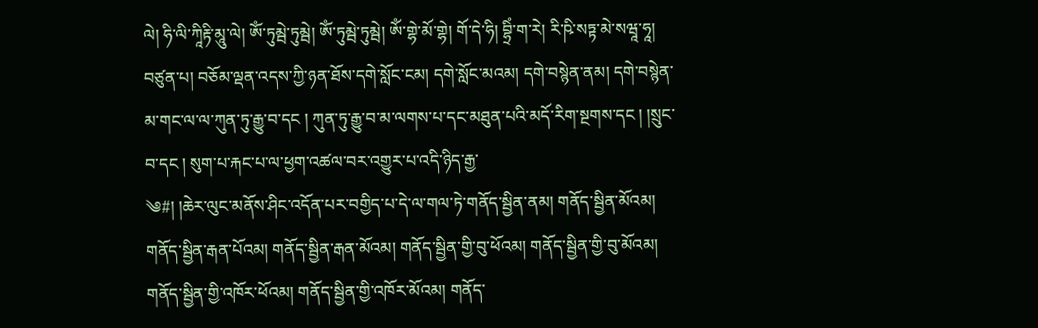ལེ། ཧི་ལི་ཀཱིརྟི་མཱུ་ལེ། ཨོཾ་ཏུམྦེ་ཏུམྦེ། ཨོཾ་ཏུམྦེ་ཏུམྦེ། ཨོཾ་གྷེ་མོ་གྷེ། གོ་དེ་ཧི། བྷྲིཾ་ག་རེ། རི་ཥི་སཏྟ་མེ་སཝཱ་ཧཱ། བཙུན་པ། བཅོམ་ལྡན་འདས་ཀྱི་ཉན་ཐོས་དགེ་སློང་ངམ། དགེ་སློང་མའམ། དགེ་བསྙེན་ནམ། དགེ་བསྙེན་མ་གང་ལ་ལ་ཀུན་ཏུ་རྒྱུ་བ་དང ། ཀུན་ཏུ་རྒྱུ་བ་མ་ལགས་པ་དང་མཐུན་པའི་མདོ་རིག་སྔགས་དང ། །སྲུང་བ་དང ། སུག་པ་རྐང་པ་ལ་ཕྱག་འཚལ་བར་འགྱུར་པ་འདི་ཉིད་རྒྱ་
༄#། །ཆེར་ལུང་མནོས་ཤིང་འདོན་པར་བགྱིད་པ་དེ་ལ་གལ་ཏེ་གནོད་སྦྱིན་ནམ། གནོད་སྦྱིན་མོའམ། གནོད་སྦྱིན་རྒན་པོའམ། གནོད་སྦྱིན་རྒན་མོའམ། གནོད་སྦྱིན་གྱི་བུ་ཕོའམ། གནོད་སྦྱིན་གྱི་བུ་མོའམ། གནོད་སྦྱིན་གྱི་འཁོར་ཕོའམ། གནོད་སྦྱིན་གྱི་འཁོར་མོའམ། གནོད་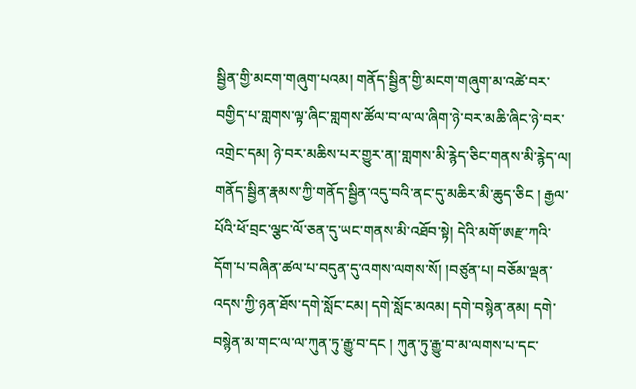སྦྱིན་གྱི་མངག་གཞུག་པའམ། གནོད་སྦྱིན་གྱི་མངག་གཞུག་མ་འཚེ་བར་བགྱིད་པ་གླགས་ལྟ་ཞིང་གླགས་ཚོལ་བ་ལ་ལ་ཞིག་ཉེ་བར་མཆི་ཞིང་ཉེ་བར་འགྲེང་དམ། ཉེ་བར་མཆིས་པར་གྱུར་ན།་གླགས་མི་རྙེད་ཅིང་གནས་མི་རྙེད་ལ། གནོད་སྦྱིན་རྣམས་ཀྱི་གནོད་སྦྱིན་འདུ་བའི་ནང་དུ་མཆིར་མི་ཆུད་ཅིང ། རྒྱལ་པོའི་ཕོ་བྲང་ལྕང་ལོ་ཅན་དུ་ཡང་གནས་མི་འཐོབ་སྟེ། དེའི་མགོ་ཨརྫ་ཀའི་དོག་པ་བཞིན་ཚལ་པ་བདུན་དུ་འགས་ལགས་སོ། །བཙུན་པ། བཅོམ་ལྡན་འདས་ཀྱི་ཉན་ཐོས་དགེ་སློང་ངམ། དགེ་སློང་མའམ། དགེ་བསྙེན་ནམ། དགེ་བསྙེན་མ་གང་ལ་ལ་ཀུན་ཏུ་རྒྱུ་བ་དང ། ཀུན་ཏུ་རྒྱུ་བ་མ་ལགས་པ་དང་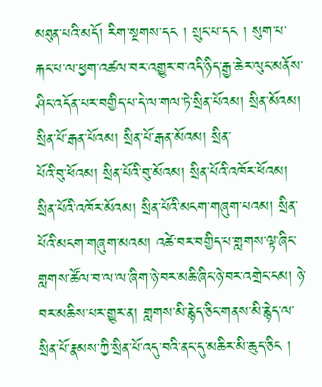མཐུན་པའི་མདོ། རིག་སྔགས་དང ། སྲུང་པ་དང ། སུག་པ་རྐང་པ་ལ་ཕྱག་འཚལ་བར་འགྱུར་བ་འདི་ཉིད་རྒྱ་ཆེར་ལུང་མནོས་ཤིང་འདོན་པར་བགྱིད་པ་དེ་ལ་གལ་ཏེ་སྲིན་པོའམ། སྲིན་མོའམ། སྲིན་པོ་རྒན་པོའམ། སྲིན་པོ་རྒན་མོའམ། སྲིན་
པོའི་བུ་ཕོའམ། སྲིན་པོའི་བུ་མོའམ། སྲིན་པོའི་འཁོར་ཕོའམ། སྲིན་པོའི་འཁོར་མོའམ། སྲིན་པོའི་མངག་གཞུག་པའམ། སྲིན་པོའི་མངག་གཞུག་མའམ། འཚེ་བར་བགྱིད་པ་གླགས་ལྟ་ཞིང་གླགས་ཚོལ་བ་ལ་ལ་ཞིག་ཉེ་བར་མཆི་ཞིང་ཉེ་བར་འགྲེང་ངམ། ཉེ་བར་མཆིས་པར་གྱུར་ན། གླགས་མི་རྙེད་ཅིང་གནས་མི་རྙེད་ལ་སྲིན་པོ་རྣམས་ཀྱི་སྲིན་པོ་འདུ་བའི་ནང་དུ་མཆིར་མི་ཆུད་ཅིང །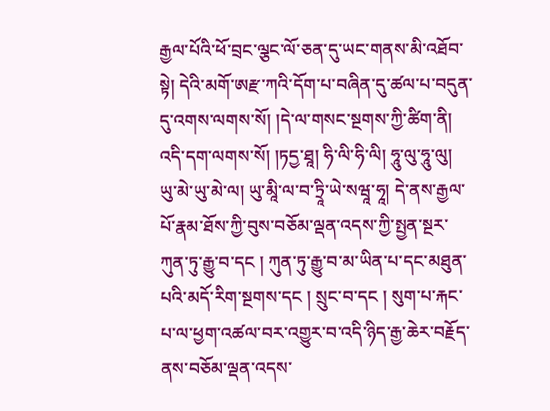རྒྱལ་པོའི་ཕོ་བྲང་ལྕང་ལོ་ཅན་དུ་ཡང་གནས་མི་འཐོབ་སྟེ། དེའི་མགོ་ཨརྫ་ཀའི་དོག་པ་བཞིན་དུ་ཚལ་པ་བདུན་དུ་འགས་ལགས་སོ། །དེ་ལ་གསང་སྔགས་ཀྱི་ཚིག་ནི། འདི་དག་ལགས་སོ། །ཏདྱ་ཐཱ། ཧི་ལི་ཧི་ལི། ཧཱུ་ལུ་ཧཱུ་ལུ། ཡུ་མེ་ཡུ་མེ་ལ། ཡུ་མཱི་ལ་བ་ཏྲཱི་ཡེ་སཝཱ་ཧཱ། དེ་ནས་རྒྱལ་པོ་རྣམ་ཐོས་ཀྱི་བུས་བཅོམ་ལྡན་འདས་ཀྱི་སྤྱན་སྔར་ཀུན་ཏུ་རྒྱུ་བ་དང ། ཀུན་ཏུ་རྒྱུ་བ་མ་ཡིན་པ་དང་མཐུན་པའི་མདོ་རིག་སྔགས་དང ། སྲུང་བ་དང ། སུག་པ་རྐང་པ་ལ་ཕྱག་འཚལ་བར་འགྱུར་བ་འདི་ཉིད་རྒྱ་ཆེར་བརྗོད་ནས་བཅོམ་ལྡན་འདས་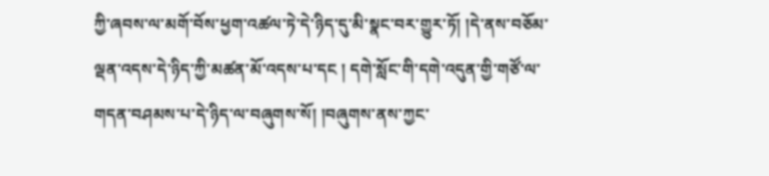ཀྱི་ཞབས་ལ་མགོ་བོས་ཕྱག་འཚལ་ཏེ་དེ་ཉིད་དུ་མི་སྣང་བར་གྱུར་ཏོ། །དེ་ནས་བཅོམ་ལྡན་འདས་དེ་ཉིད་ཀྱི་མཚན་མོ་འདས་པ་དང ། དགེ་སློང་གི་དགེ་འདུན་གྱི་གཙོ་ལ་གདན་བཤམས་པ་དེ་ཉིད་ལ་བཞུགས་སོ། །བཞུགས་ནས་ཀྱང་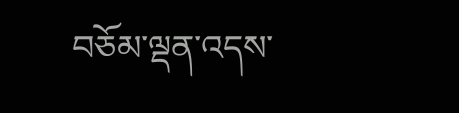བཅོམ་ལྡན་འདས་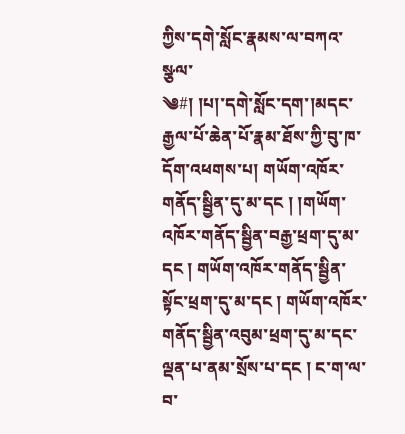ཀྱིས་དགེ་སློང་རྣམས་ལ་བཀའ་སྩལ་
༄#། །པ།་དགེ་སློང་དག་།མདང་རྒྱལ་པོ་ཆེན་པོ་རྣམ་ཐོས་ཀྱི་བུ་ཁ་དོག་འཕགས་པ། གཡོག་འཁོར་གནོད་སྦྱིན་དུ་མ་དང ། །གཡོག་འཁོར་གནོད་སྦྱིན་བརྒྱ་ཕྲག་དུ་མ་དང ། གཡོག་འཁོར་གནོད་སྦྱིན་སྟོང་ཕྲག་དུ་མ་དང ། གཡོག་འཁོར་གནོད་སྦྱིན་འབུམ་ཕྲག་དུ་མ་དང་ལྡན་པ་ནམ་སྲོས་པ་དང ། ང་ག་ལ་བ་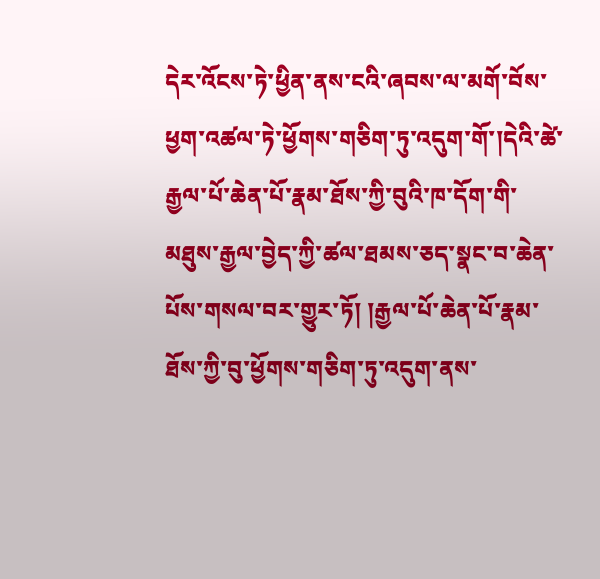དེར་འོངས་ཏེ་ཕྱིན་ནས་ངའི་ཞབས་ལ་མགོ་བོས་ཕྱག་འཚལ་ཏེ་ཕྱོགས་གཅིག་ཏུ་འདུག་གོ་།དེའི་ཚེ་རྒྱལ་པོ་ཆེན་པོ་རྣམ་ཐོས་ཀྱི་བུའི་ཁ་དོག་གི་མཐུས་རྒྱལ་བྱེད་ཀྱི་ཚལ་ཐམས་ཅད་སྣང་བ་ཆེན་པོས་གསལ་བར་གྱུར་ཏོ། །རྒྱལ་པོ་ཆེན་པོ་རྣམ་ཐོས་ཀྱི་བུ་ཕྱོགས་གཅིག་ཏུ་འདུག་ནས་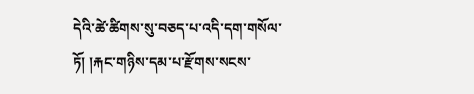དེའི་ཚེ་ཚིགས་སུ་བཅད་པ་འདི་དག་གསོལ་ཏོ། །རྐང་གཉིས་དམ་པ་རྫོགས་སངས་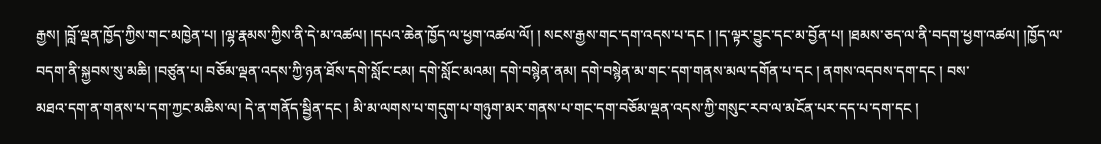རྒྱས། །བློ་ལྡན་ཁྱོད་ཀྱིས་གང་མཁྱེན་པ། །ལྷ་རྣམས་ཀྱིས་ནི་དེ་མ་འཚལ། །དཔའ་ཆེན་ཁྱོད་ལ་ཕྱག་འཚལ་ལོ། ། སངས་རྒྱས་གང་དག་འདས་པ་དང ། །ད་ལྟར་བྱུང་དང་མ་བྱོན་པ། །ཐམས་ཅད་ལ་ནི་བདག་ཕྱག་འཚལ། །ཁྱོད་ལ་བདག་ནི་སྐྱབས་སུ་མཆི། །བཙུན་པ། བཅོམ་ལྡན་འདས་ཀྱི་ཉན་ཐོས་དགེ་སློང་ངམ། དགེ་སློང་མའམ། དགེ་བསྙེན་ནམ། དགེ་བསྙེན་མ་གང་དག་གནས་མལ་དགོན་པ་དང ། ནགས་འདབས་དག་དང ། བས་
མཐའ་དག་ན་གནས་པ་དག་ཀྱང་མཆིས་ལ། དེ་ན་གནོད་སྦྱིན་དང ། མི་མ་ལགས་པ་གདུག་པ་གཉུག་མར་གནས་པ་གང་དག་བཅོམ་ལྡན་འདས་ཀྱི་གསུང་རབ་ལ་མངོན་པར་དད་པ་དག་དང །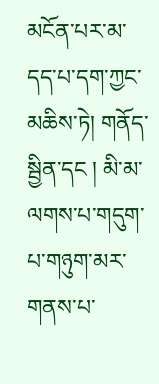མངོན་པར་མ་དད་པ་དག་ཀྱང་མཆིས་ཏེ། གནོད་སྦྱིན་དང ། མི་མ་ལགས་པ་གདུག་པ་གཉུག་མར་གནས་པ་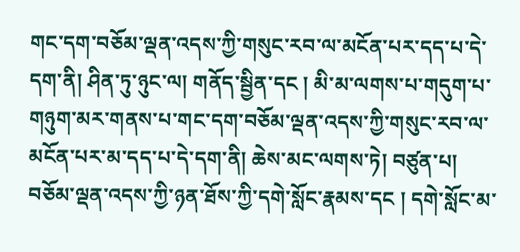གང་དག་བཅོམ་ལྡན་འདས་ཀྱི་གསུང་རབ་ལ་མངོན་པར་དད་པ་དེ་དག་ནི། ཤིན་ཏུ་ཉུང་ལ། གནོད་སྦྱིན་དང ། མི་མ་ལགས་པ་གདུག་པ་གཉུག་མར་གནས་པ་གང་དག་བཅོམ་ལྡན་འདས་ཀྱི་གསུང་རབ་ལ་མངོན་པར་མ་དད་པ་དེ་དག་ནི། ཆེས་མང་ལགས་ཏེ། བཙུན་པ། བཅོམ་ལྡན་འདས་ཀྱི་ཉན་ཐོས་ཀྱི་དགེ་སློང་རྣམས་དང ། དགེ་སློང་མ་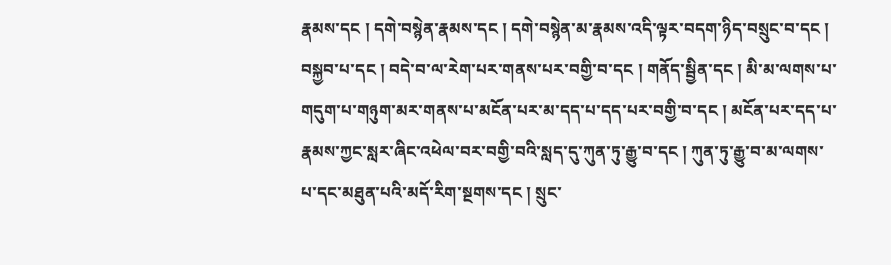རྣམས་དང ། དགེ་བསྙེན་རྣམས་དང ། དགེ་བསྙེན་མ་རྣམས་འདི་ལྟར་བདག་ཉིད་བསྲུང་བ་དང ། བསྐྱབ་པ་དང ། བདེ་བ་ལ་རེག་པར་གནས་པར་བགྱི་བ་དང ། གནོད་སྦྱིན་དང ། མི་མ་ལགས་པ་གདུག་པ་གཉུག་མར་གནས་པ་མངོན་པར་མ་དད་པ་དད་པར་བགྱི་བ་དང ། མངོན་པར་དད་པ་རྣམས་ཀྱང་སླར་ཞིང་འཕེལ་བར་བགྱི་བའི་སླད་དུ་ཀུན་ཏུ་རྒྱུ་བ་དང ། ཀུན་ཏུ་རྒྱུ་བ་མ་ལགས་པ་དང་མཐུན་པའི་མདོ་རིག་སྔགས་དང ། སྲུང་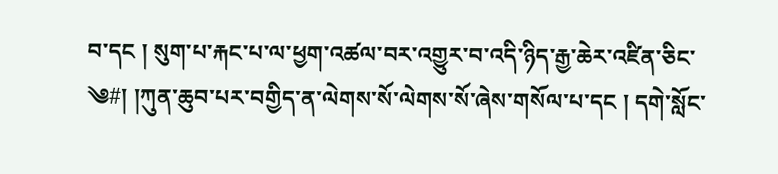བ་དང ། སུག་པ་རྐང་པ་ལ་ཕྱག་འཚལ་བར་འགྱུར་བ་འདི་ཉིད་རྒྱ་ཆེར་འཛིན་ཅིང་
༄#། །ཀུན་ཆུབ་པར་བགྱིད་ན་ལེགས་སོ་ལེགས་སོ་ཞེས་གསོལ་པ་དང ། དགེ་སློང་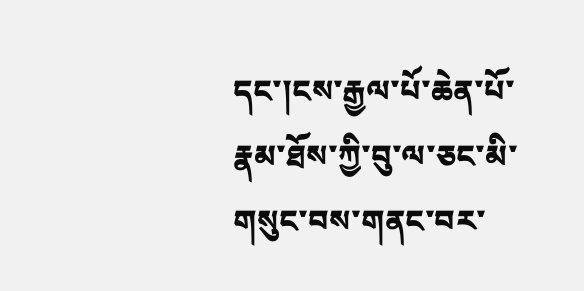དང་།ངས་རྒྱལ་པོ་ཆེན་པོ་རྣམ་ཐོས་ཀྱི་བུ་ལ་ཅང་མི་གསུང་བས་གནང་བར་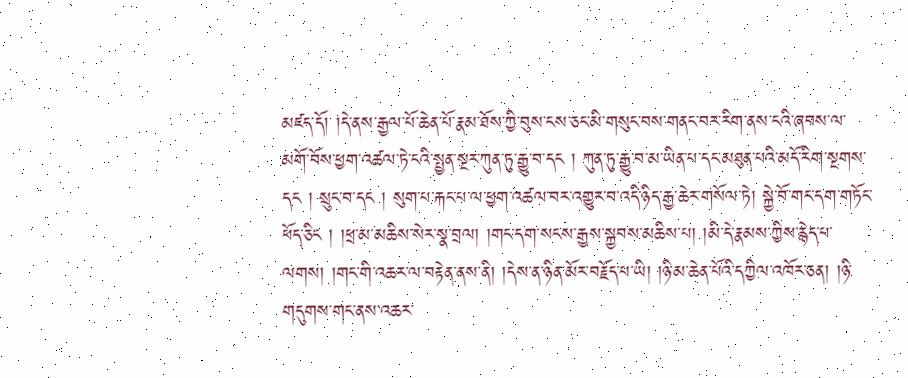མཛད་དོ། །དེ་ནས་རྒྱལ་པོ་ཆེན་པོ་རྣམ་ཐོས་ཀྱི་བུས་ངས་ཅང་མི་གསུང་བས་གནང་བར་རིག་ནས་ངའི་ཞབས་ལ་མགོ་བོས་ཕྱག་འཚལ་ཏེ་ངའི་སྤྱན་སྔར་ཀུན་ཏུ་རྒྱུ་བ་དང ། ཀུན་ཏུ་རྒྱུ་བ་མ་ཡིན་པ་དང་མཐུན་པའི་མདོ་རིག་སྔགས་དང ། སྲུང་བ་དང ། སུག་པ་རྐང་པ་ལ་ཕྱག་འཚལ་བར་འགྱུར་བ་འདི་ཉིད་རྒྱ་ཆེར་གསོལ་ཏེ། སྐྱེ་བོ་གང་དག་གཏོང་ཕོད་ཅིང ། །ཕྲ་མ་མཆིས་སེར་སྣ་བྲལ། །གང་དག་སངས་རྒྱས་སྐྱབས་མཆིས་པ། །མི་དེ་རྣམས་ཀྱིས་རྙེད་པ་ལགས། །གང་གི་འཆར་ལ་བརྟེན་ནས་ནི། །དེས་ན་ཉིན་མོར་བརྗོད་པ་ཡི། །ཉི་མ་ཆེན་པོའི་དཀྱིལ་འཁོར་ཅན། །ཉི་གདུགས་གང་ནས་འཆར་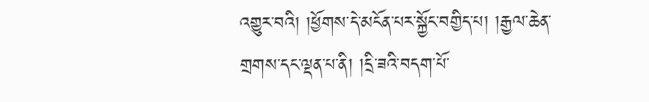འགྱུར་བའི། །ཕྱོགས་དེ་མངོན་པར་སྐྱོང་བགྱིད་པ། །རྒྱལ་ཆེན་གྲགས་དང་ལྡན་པ་ནི། །དྲི་ཟའི་བདག་པོ་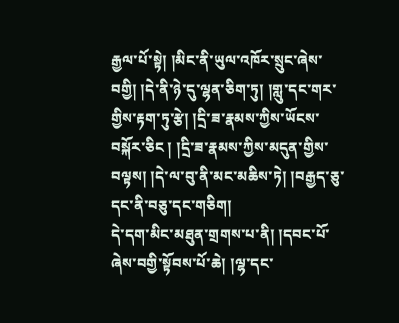རྒྱལ་པོ་སྟེ། །མིང་ནི་ཡུལ་འཁོར་སྲུང་ཞེས་བགྱི། །དེ་ནི་ཉེ་དུ་ལྷན་ཅིག་ཏུ། །གླུ་དང་གར་གྱིས་རྟག་ཏུ་རྩེ། །དྲི་ཟ་རྣམས་ཀྱིས་ཡོངས་བསྐོར་ཅིང ། །དྲི་ཟ་རྣམས་ཀྱིས་མདུན་གྱིས་བལྟས། །དེ་ལ་བུ་ནི་མང་མཆིས་ཏེ། །བརྒྱད་ཅུ་དང་ནི་བཅུ་དང་གཅིག།
དེ་དག་མིང་མཐུན་གྲགས་པ་ནི། །དབང་པོ་ཞེས་བགྱི་སྟོབས་པོ་ཆེ། །ལྷ་དང་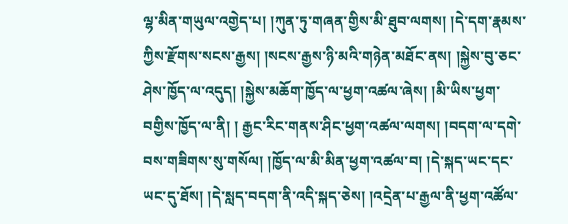ལྷ་མིན་གཡུལ་འགྱེད་པ། །ཀུན་ཏུ་གཞན་གྱིས་མི་ཐུབ་ལགས། །དེ་དག་རྣམས་ཀྱིས་རྫོགས་སངས་རྒྱས། །སངས་རྒྱས་ཉི་མའི་གཉེན་མཐོང་ནས། །སྐྱེས་བུ་ཅང་ཤེས་ཁྱོད་ལ་འདུད། །སྐྱེས་མཆོག་ཁྱོད་ལ་ཕྱག་འཚལ་ཞེས། །མི་ཡིས་ཕྱག་བགྱིས་ཁྱོད་ལ་ནི། ། རྒྱང་རིང་གནས་ཤིང་ཕྱག་འཚལ་ལགས། །བདག་ལ་དགེ་བས་གཟིགས་སུ་གསོལ། །ཁྱོད་ལ་མི་མིན་ཕྱག་འཚལ་བ། །དེ་སྐད་ཡང་དང་ཡང་དུ་ཐོས། །དེ་སླད་བདག་ནི་འདི་སྐད་ཅེས། །འདྲེན་པ་རྒྱལ་ནི་ཕྱག་འཚོལ་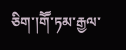ཅིག་།གཽ་ཏམ་རྒྱལ་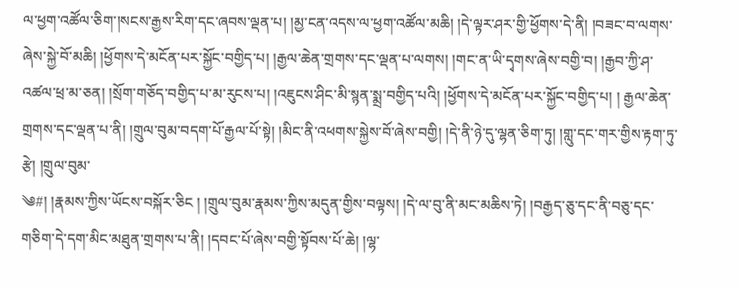ལ་ཕྱག་འཚོལ་ཅིག་།སངས་རྒྱས་རིག་དང་ཞབས་ལྡན་པ། །མྱ་ངན་འདས་ལ་ཕྱག་འཚོལ་མཆི། །དེ་ལྟར་ཤར་གྱི་ཕྱོགས་དེ་ནི། །བཟང་བ་ལགས་ཞེས་སྐྱེ་བོ་མཆི། །ཕྱོགས་དེ་མངོན་པར་སྐྱོང་བགྱིད་པ། །རྒྱལ་ཆེན་གྲགས་དང་ལྡན་པ་ལགས། །གང་ན་ཡི་དྭགས་ཞེས་བགྱི་བ། །རྒྱབ་ཀྱི་ཤ་འཚལ་ཕྲ་མ་ཅན། །སྲོག་གཅོད་བགྱིད་པ་མ་རུངས་པ། །འཇུངས་ཤིང་མི་སྙན་སྨྲ་བགྱིད་པའི། །ཕྱོགས་དེ་མངོན་པར་སྐྱོང་བགྱིད་པ། ། རྒྱལ་ཆེན་གྲགས་དང་ལྡན་པ་ནི། །གྲུལ་བུམ་བདག་པོ་རྒྱལ་པོ་སྟེ། །མིང་ནི་འཕགས་སྐྱེས་བོ་ཞེས་བགྱི། །དེ་ནི་ཉེ་དུ་ལྷན་ཅིག་ཏུ། །གླུ་དང་གར་གྱིས་རྟག་ཏུ་རྩེ། །གྲུལ་བུམ་
༄#། །རྣམས་ཀྱིས་ཡོངས་བསྐོར་ཅིང ། །གྲུལ་བུམ་རྣམས་ཀྱིས་མདུན་གྱིས་བལྟས། །དེ་ལ་བུ་ནི་མང་མཆིས་ཏེ། །བརྒྱད་ཅུ་དང་ནི་བཅུ་དང་གཅིག་དེ་དག་མིང་མཐུན་གྲགས་པ་ནི། །དབང་པོ་ཞེས་བགྱི་སྟོབས་པོ་ཆེ། །ལྷ་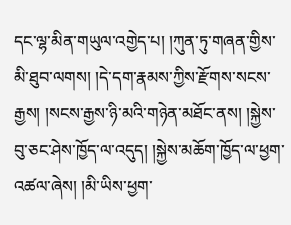དང་ལྷ་མིན་གཡུལ་འགྱེད་པ། །ཀུན་ཏུ་གཞན་གྱིས་མི་ཐུབ་ལགས། །དེ་དག་རྣམས་ཀྱིས་རྫོགས་སངས་རྒྱས། །སངས་རྒྱས་ཉི་མའི་གཉེན་མཐོང་ནས། །སྐྱེས་བུ་ཅང་ཤེས་ཁྱོད་ལ་འདུད། །སྐྱེས་མཆོག་ཁྱོད་ལ་ཕྱག་འཚལ་ཞེས། །མི་ཡིས་ཕྱག་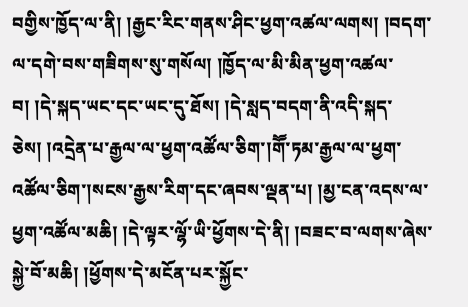བགྱིས་ཁྱོད་ལ་ནི། །རྒྱང་རིང་གནས་ཤིང་ཕྱག་འཚལ་ལགས། །བདག་ལ་དགེ་བས་གཟིགས་སུ་གསོལ། །ཁྱོད་ལ་མི་མིན་ཕྱག་འཚལ་བ། །དེ་སྐད་ཡང་དང་ཡང་དུ་ཐོས། །དེ་སླད་བདག་ནི་འདི་སྐད་ཅེས། །འདྲེན་པ་རྒྱལ་ལ་ཕྱག་འཚོལ་ཅིག་།གཽ་ཏམ་རྒྱལ་ལ་ཕྱག་འཚོལ་ཅིག་།སངས་རྒྱས་རིག་དང་ཞབས་ལྡན་པ། །མྱ་ངན་འདས་ལ་ཕྱག་འཚོལ་མཆི། །དེ་ལྟར་ལྷོ་ཡི་ཕྱོགས་དེ་ནི། །བཟང་བ་ལགས་ཞེས་སྐྱེ་བོ་མཆི། །ཕྱོགས་དེ་མངོན་པར་སྐྱོང་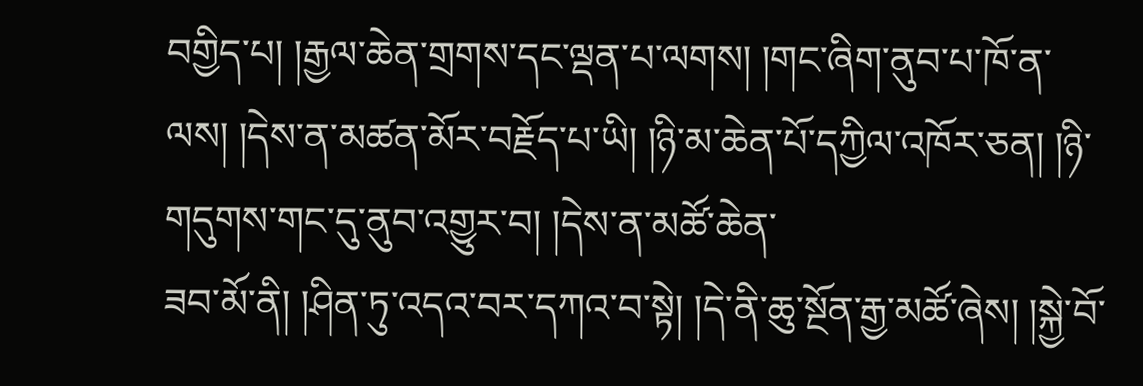བགྱིད་པ། །རྒྱལ་ཆེན་གྲགས་དང་ལྡན་པ་ལགས། །གང་ཞིག་ནུབ་པ་ཁོ་ན་ལས། །དེས་ན་མཚན་མོར་བརྗོད་པ་ཡི། །ཉི་མ་ཆེན་པོ་དཀྱིལ་འཁོར་ཅན། །ཉི་གདུགས་གང་དུ་ནུབ་འགྱུར་བ། །དེས་ན་མཚོ་ཆེན་
ཟབ་མོ་ནི། །ཤིན་ཏུ་འདའ་བར་དཀའ་བ་སྟེ། །དེ་ནི་ཆུ་སྔོན་རྒྱ་མཚོ་ཞེས། །སྐྱེ་བོ་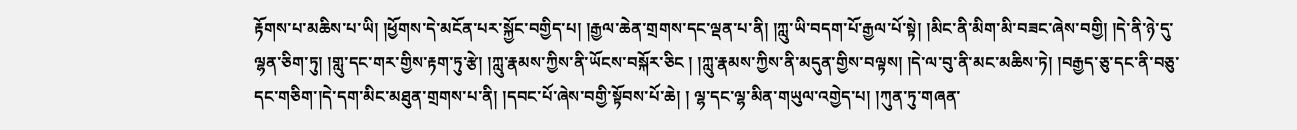རྟོགས་པ་མཆིས་པ་ཡི། །ཕྱོགས་དེ་མངོན་པར་སྐྱོང་བགྱིད་པ། །རྒྱལ་ཆེན་གྲགས་དང་ལྡན་པ་ནི། །ཀླུ་ཡི་བདག་པོ་རྒྱལ་པོ་སྟེ། །མིང་ནི་མིག་མི་བཟང་ཞེས་བགྱི། །དེ་ནི་ཉེ་དུ་ལྷན་ཅིག་ཏུ། །གླུ་དང་གར་གྱིས་རྟག་ཏུ་རྩེ། །ཀླུ་རྣམས་ཀྱིས་ནི་ཡོངས་བསྐོར་ཅིང ། །ཀླུ་རྣམས་ཀྱིས་ནི་མདུན་གྱིས་བལྟས། །དེ་ལ་བུ་ནི་མང་མཆིས་ཏེ། །བརྒྱད་ཅུ་དང་ནི་བཅུ་དང་གཅིག་།དེ་དག་མིང་མཐུན་གྲགས་པ་ནི། །དབང་པོ་ཞེས་བགྱི་སྟོབས་པོ་ཆེ། ། ལྷ་དང་ལྷ་མིན་གཡུལ་འགྱེད་པ། །ཀུན་ཏུ་གཞན་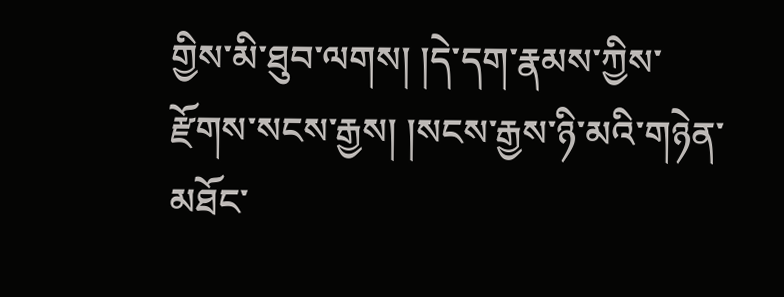གྱིས་མི་ཐུབ་ལགས། །དེ་དག་རྣམས་ཀྱིས་རྫོགས་སངས་རྒྱས། །སངས་རྒྱས་ཉི་མའི་གཉེན་མཐོང་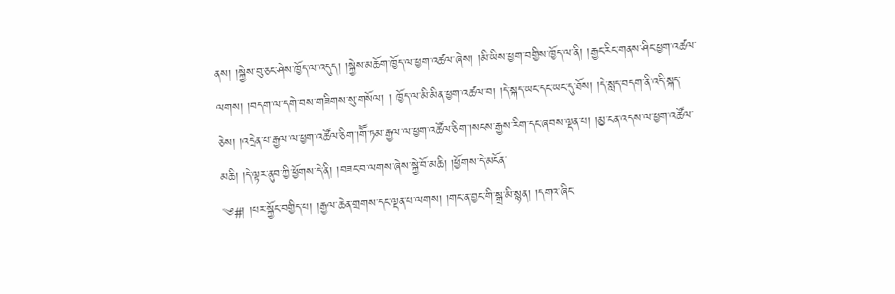ནས། །སྐྱེས་བུ་ཅང་ཤེས་ཁྱོད་ལ་འདུད། །སྐྱེས་མཆོག་ཁྱོད་ལ་ཕྱག་འཚལ་ཞེས། །མི་ཡིས་ཕྱག་བགྱིས་ཁྱོད་ལ་ནི། །རྒྱང་རིང་གནས་ཤིང་ཕྱག་འཚལ་ལགས། །བདག་ལ་དགེ་བས་གཟིགས་སུ་གསོལ། ། ཁྱོད་ལ་མི་མིན་ཕྱག་འཚལ་བ། །དེ་སྐད་ཡང་དང་ཡང་དུ་ཐོས། །དེ་སླད་བདག་ནི་འདི་སྐད་ཅེས། །འདྲེན་པ་རྒྱལ་ལ་ཕྱག་འཚོལ་ཅིག་།གཽ་ཏམ་རྒྱལ་ལ་ཕྱག་འཚོལ་ཅིག་།སངས་རྒྱས་རིག་དང་ཞབས་ལྡན་པ། །མྱ་ངན་འདས་ལ་ཕྱག་འཚོལ་མཆི། །དེ་ལྟར་ནུབ་ཀྱི་ཕྱོགས་དེ་ནི། །བཟང་བ་ལགས་ཞེས་སྐྱེ་བོ་མཆི། །ཕྱོགས་དེ་མངོན་
༄#། །པར་སྐྱོང་བགྱིད་པ། །རྒྱལ་ཆེན་གྲགས་དང་ལྡན་པ་ལགས། །གང་ན་བྱང་གི་སྒྲ་མི་སྙན། །དགའ་ཞིང་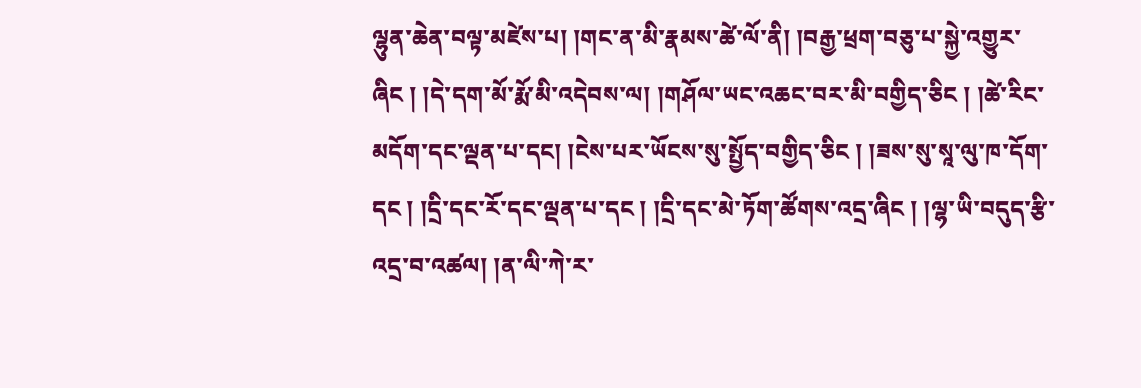ལྷུན་ཆེན་བལྟ་མཛེས་པ། །གང་ན་མི་རྣམས་ཚེ་ལོ་ནི། །བརྒྱ་ཕྲག་བཅུ་པ་སྐྱེ་འགྱུར་ཞིང ། །དེ་དག་མོ་རྨོ་མི་འདེབས་ལ། །གཤོལ་ཡང་འཆང་བར་མི་བགྱིད་ཅིང ། །ཚེ་རིང་མདོག་དང་ལྡན་པ་དང། །ངེས་པར་ཡོངས་སུ་སྤྱོད་བགྱིད་ཅིང ། །ཟས་སུ་སཱ་ལུ་ཁ་དོག་དང ། །དྲི་དང་རོ་དང་ལྡན་པ་དང ། །དྲི་དང་མེ་ཏོག་ཚོགས་འདྲ་ཞིང ། །ལྷ་ཡི་བདུད་རྩི་འདྲ་བ་འཚལ། །ན་ལི་ཀེ་ར་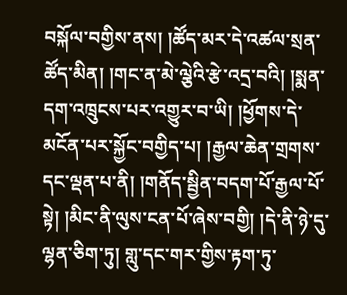བསྐོལ་བགྱིས་ནས། །ཚོད་མར་དེ་འཚལ་སྲན་ཚོད་མིན། །གང་ན་མེ་ལྕེའི་རྩེ་འདྲ་བའི། །སྨན་དག་འཁྲུངས་པར་འགྱུར་བ་ཡི། །ཕྱོགས་དེ་མངོན་པར་སྐྱོང་བགྱིད་པ། །རྒྱལ་ཆེན་གྲགས་དང་ལྡན་པ་ནི། །གནོད་སྦྱིན་བདག་པོ་རྒྱལ་པོ་སྟེ། །མིང་ནི་ལུས་ངན་པོ་ཞེས་བགྱི། །དེ་ནི་ཉེ་དུ་ལྷན་ཅིག་ཏུ། གླུ་དང་གར་གྱིས་རྟག་ཏུ་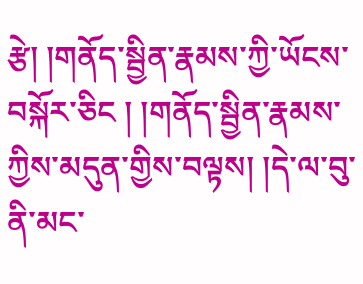རྩེ། །གནོད་སྦྱིན་རྣམས་ཀྱི་ཡོངས་བསྐོར་ཅིང ། །གནོད་སྦྱིན་རྣམས་ཀྱིས་མདུན་གྱིས་བལྟས། །དེ་ལ་བུ་ནི་མང་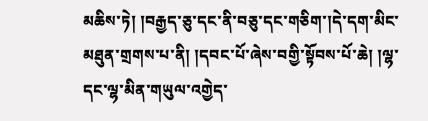མཆིས་ཏེ། །བརྒྱད་ཅུ་དང་ནི་བཅུ་དང་གཅིག་།དེ་དག་མིང་མཐུན་གྲགས་པ་ནི། །དབང་པོ་ཞེས་བགྱི་སྟོབས་པོ་ཆེ། །ལྷ་དང་ལྷ་མིན་གཡུལ་འགྱེད་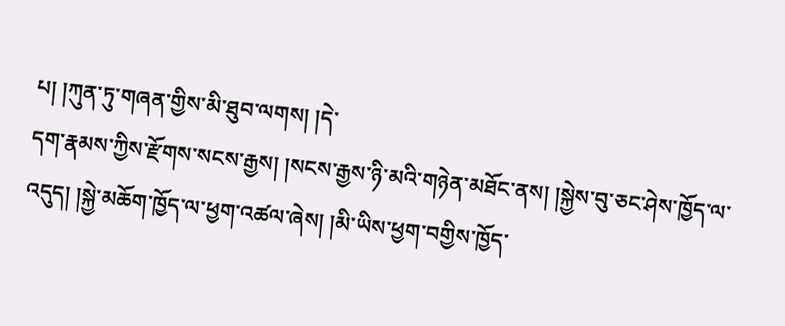པ། །ཀུན་ཏུ་གཞན་གྱིས་མི་ཐུབ་ལགས། །དེ་
དག་རྣམས་ཀྱིས་རྫོགས་སངས་རྒྱས། །སངས་རྒྱས་ཉི་མའི་གཉེན་མཐོང་ནས། །སྐྱེས་བུ་ཅང་ཤེས་ཁྱོད་ལ་འདུད། །སྐྱེ་མཆོག་ཁྱོད་ལ་ཕྱག་འཚལ་ཞེས། །མི་ཡིས་ཕྱག་བགྱིས་ཁྱོད་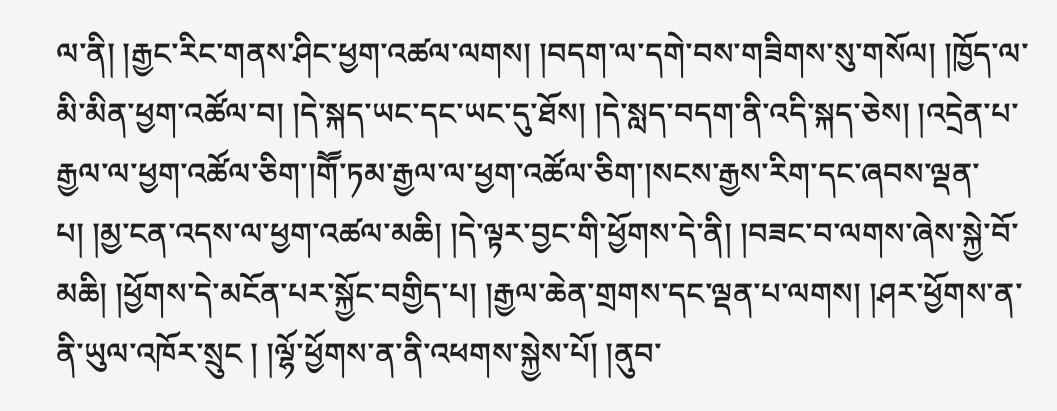ལ་ནི། །རྒྱང་རིང་གནས་ཤིང་ཕྱག་འཚལ་ལགས། །བདག་ལ་དགེ་བས་གཟིགས་སུ་གསོལ། །ཁྱོད་ལ་མི་མིན་ཕྱག་འཚོལ་བ། །དེ་སྐད་ཡང་དང་ཡང་དུ་ཐོས། །དེ་སླད་བདག་ནི་འདི་སྐད་ཅེས། །འདྲེན་པ་རྒྱལ་ལ་ཕྱག་འཚོལ་ཅིག་།གཽ་ཏམ་རྒྱལ་ལ་ཕྱག་འཚོལ་ཅིག་།སངས་རྒྱས་རིག་དང་ཞབས་ལྡན་པ། །མྱ་ངན་འདས་ལ་ཕྱག་འཚལ་མཆི། །དེ་ལྟར་བྱང་གི་ཕྱོགས་དེ་ནི། །བཟང་བ་ལགས་ཞེས་སྐྱེ་བོ་མཆི། །ཕྱོགས་དེ་མངོན་པར་སྐྱོང་བགྱིད་པ། །རྒྱལ་ཆེན་གྲགས་དང་ལྡན་པ་ལགས། །ཤར་ཕྱོགས་ན་ནི་ཡུལ་འཁོར་སྲུང ། །ལྷོ་ཕྱོགས་ན་ནི་འཕགས་སྐྱེས་པོ། །ནུབ་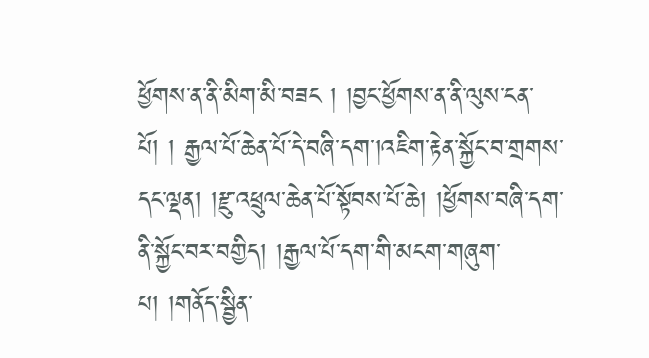ཕྱོགས་ན་ནི་མིག་མི་བཟང ། །བྱང་ཕྱོགས་ན་ནི་ལུས་ངན་པོ། ། རྒྱལ་པོ་ཆེན་པོ་དེ་བཞི་དག་།འཇིག་རྟེན་སྐྱོང་བ་གྲགས་དང་ལྡན། །རྫུ་འཕྲུལ་ཆེན་པོ་སྟོབས་པོ་ཆེ། །ཕྱོགས་བཞི་དག་ནི་སྐྱོང་བར་བགྱིད། །རྒྱལ་པོ་དག་གི་མངག་གཞུག་པ། །གནོད་སྦྱིན་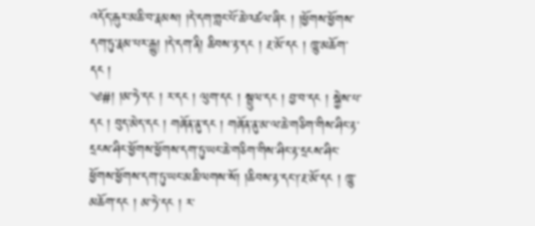འདོད་རྒུར་མཆི་བ་རྣམས། །དེ་དག་གླང་པོ་ཆེ་འཚལ་ཞིང ། །ཕྱོགས་ཕྱོགས་དག་ཏུ་རྣམ་པར་རྒྱུ། །དེ་དག་ནི། ཆིབས་རྟ་དང ། རྔ་མོ་དང ། ཁྱུ་མཆོག་དང །
༄#། །མ་ཧེ་དང ། ར་དང ། ལུག་དང ། སྦྲུལ་དང ། བྱ་བ་དང ། སྐྱེས་པ་དང ། བུད་མེད་དང ། གཞོན་ནུ་དང ། གཞོན་ནུ་མ་ལ་ཆེ་གཅིག་གིས་ཤིང་རྟ་དྲངས་ཤིང་ཕྱོགས་ཕྱོགས་དག་ཏུ་ཡང་ཆེ་གཅིག་གིས་ཤིང་རྟ་དྲངས་ཤིང་ཕྱོགས་ཕྱོགས་དག་ཏུ་ཡང་མཆི་ལགས་སོ། །ཆིབས་རྟ་དང།་རྔ་མོ་དང ། ཁྱུ་མཆོག་དང ། མ་ཧེ་དང ། ར་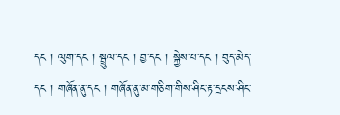དང ། ལུག་དང ། སྦྲུལ་དང ། བྱ་དང ། སྐྱེས་པ་དང ། བུད་མེད་དང ། གཞོན་ནུ་དང ། གཞོན་ནུ་མ་གཅིག་གིས་ཤིང་རྟ་དྲངས་ཤིང་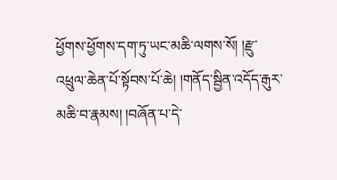ཕྱོགས་ཕྱོགས་དག་ཏུ་ཡང་མཆི་ལགས་སོ། །རྫུ་འཕྲུལ་ཆེན་པོ་སྟོབས་པོ་ཆེ། །གནོད་སྦྱིན་འདོད་རྒུར་མཆི་བ་རྣམས། །བཞོན་པ་དེ་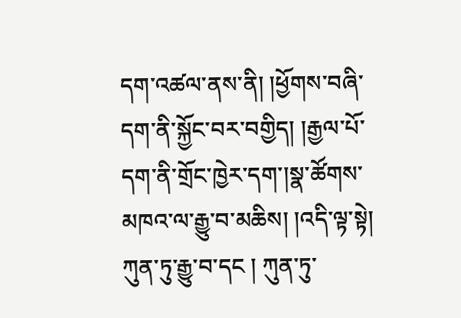དག་འཚལ་ནས་ནི། །ཕྱོགས་བཞི་དག་ནི་སྐྱོང་བར་བགྱིད། །རྒྱལ་པོ་དག་ནི་གྲོང་ཁྱེར་དག་།སྣ་ཚོགས་མཁའ་ལ་རྒྱུ་བ་མཆིས། །འདི་ལྟ་སྟེ། ཀུན་ཏུ་རྒྱུ་བ་དང ། ཀུན་ཏུ་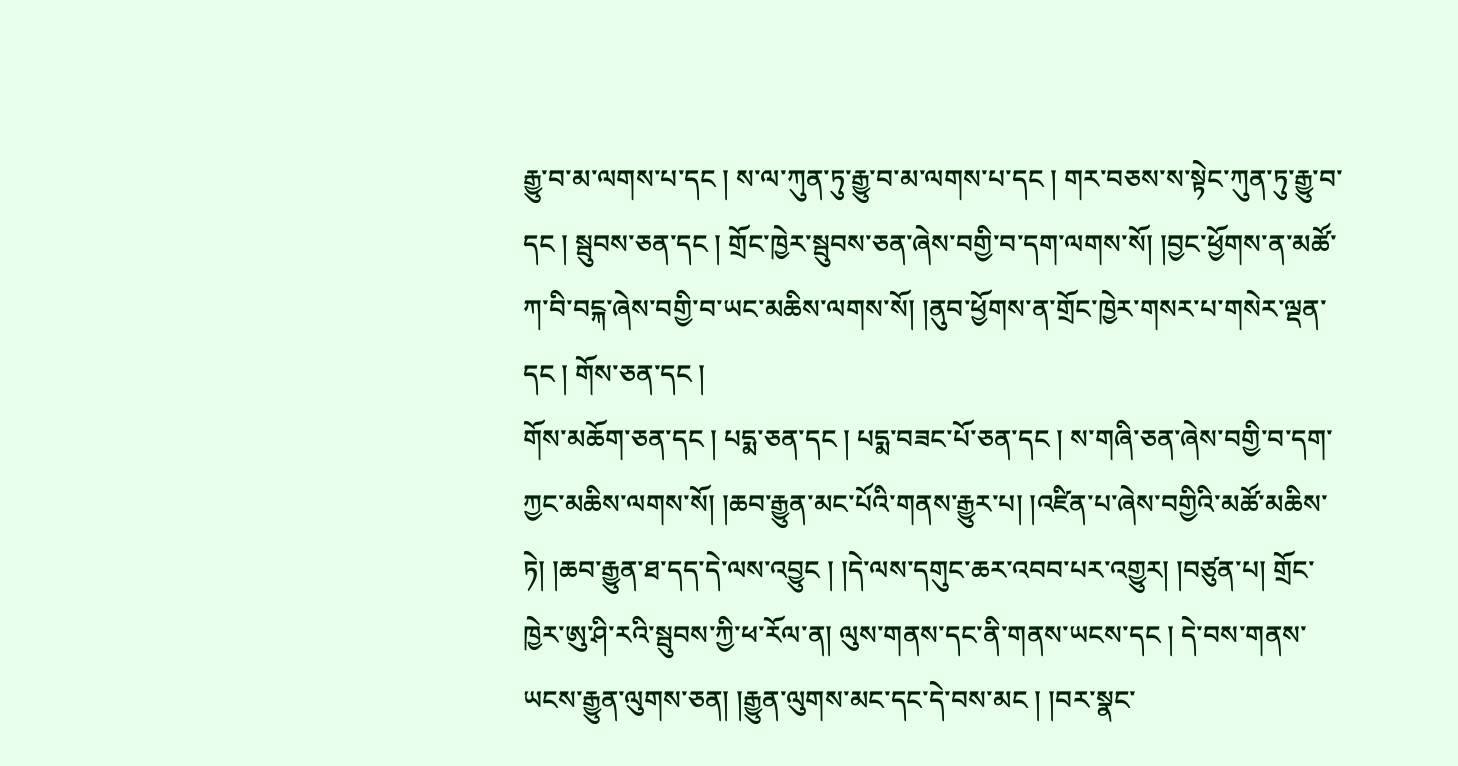རྒྱུ་བ་མ་ལགས་པ་དང ། ས་ལ་ཀུན་ཏུ་རྒྱུ་བ་མ་ལགས་པ་དང ། གར་བཅས་ས་སྟེང་ཀུན་ཏུ་རྒྱུ་བ་དང ། སྦུབས་ཅན་དང ། གྲོང་ཁྱེར་སྦུབས་ཅན་ཞེས་བགྱི་བ་དག་ལགས་སོ། །བྱང་ཕྱོགས་ན་མཚོ་ཀ་བི་བངྐ་ཞེས་བགྱི་བ་ཡང་མཆིས་ལགས་སོ། །ནུབ་ཕྱོགས་ན་གྲོང་ཁྱེར་གསར་པ་གསེར་ལྡན་དང ། གོས་ཅན་དང །
གོས་མཆོག་ཅན་དང ། པདྨ་ཅན་དང ། པདྨ་བཟང་པོ་ཅན་དང ། ས་གཞི་ཅན་ཞེས་བགྱི་བ་དག་ཀྱང་མཆིས་ལགས་སོ། །ཆབ་རྒྱུན་མང་པོའི་གནས་རྒྱུར་པ། །འཛིན་པ་ཞེས་བགྱིའི་མཚོ་མཆིས་ཏེ། །ཆབ་རྒྱུན་ཐ་དད་དེ་ལས་འབྱུང ། །དེ་ལས་དགུང་ཆར་འབབ་པར་འགྱུར། །བཙུན་པ། གྲོང་ཁྱེར་ཨུ་ཤི་རའི་སྦུབས་ཀྱི་ཕ་རོལ་ན། ལུས་གནས་དང་ནི་གནས་ཡངས་དང ། དེ་བས་གནས་ཡངས་རྒྱུན་ལུགས་ཅན། །རྒྱུན་ལུགས་མང་དང་དེ་བས་མང ། །བར་སྣང་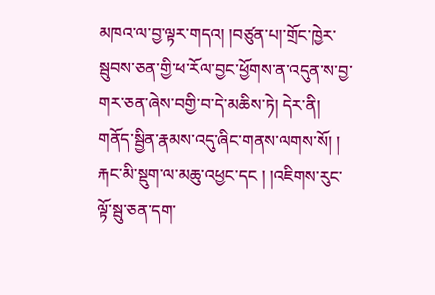མཁའ་ལ་བྱ་ལྟར་གདའ། །བཙུན་པ།་གྲོང་ཁྱེར་སྦུབས་ཅན་གྱི་ཕ་རོལ་བྱང་ཕྱོགས་ན་འདུན་ས་བྱ་གར་ཅན་ཞེས་བགྱི་བ་དེ་མཆིས་ཏེ། དེར་ནི། གནོད་སྦྱིན་རྣམས་འདུ་ཞིང་གནས་ལགས་སོ། ། རྐང་མི་སྡུག་ལ་མཆུ་འཕྱང་དང ། །འཇིགས་རུང་ལྟོ་སྦུ་ཅན་དག་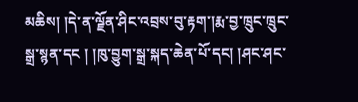མཆིས། །དེ་ན་ལྗོན་ཤིང་འབྲས་བུ་རྟག་།རྨ་བྱ་ཁྲུང་ཁྲུང་སྒྲ་སྙན་དང ། །ཁུ་བྱུག་སྒྲ་སྐད་ཆེན་པོ་དང། །ཤང་ཤང་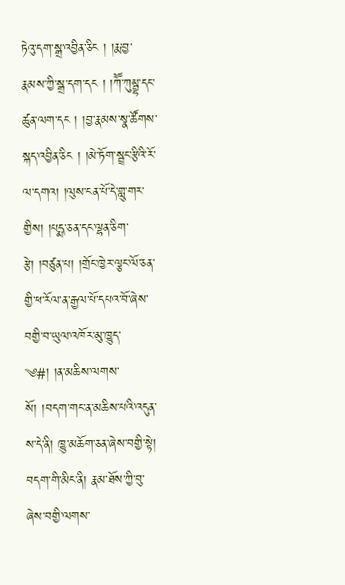ཏེའུ་དག་སྒྲ་འབྱིན་ཅིང ། །རྨ་བྱ་རྣམས་ཀྱི་སྒྲ་དག་དང ། །ཀཽ་ཀུམྦྷ་དང་ཚུན་ལག་དང ། །བྱ་རྣམས་སྣ་ཚོགས་སྐད་འབྱིན་ཅིང ། །མེ་ཏོག་སྦྲང་རྩིའི་རོ་ལ་དགའ། །ལུས་ངན་པོ་དེ་གླུ་གར་གྱིས། །པདྨ་ཅན་དང་ལྷན་ཅིག་རྩེ། །བཙུན་པ། །གྲོང་ཁྱེར་ལྕང་ལོ་ཅན་གྱི་ཕ་རོལ་ན་རྒྱལ་པོ་དཔའ་བོ་ཞེས་བགྱི་བ་ཡུལ་འཁོར་མུ་ཁྱུད་
༄#། །ན་མཆིས་ལགས་སོ། །བདག་གང་ན་མཆིས་པའི་འདུན་ས་དེ་ནི། ཁྱུ་མཆོག་ཅན་ཞེས་བགྱི་སྟེ། བདག་གི་མིང་ནི། རྣམ་ཐོས་ཀྱི་བུ་ཞེས་བགྱི་ལགས་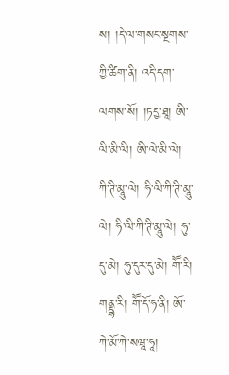ས། །དེ་ལ་གསང་སྔགས་ཀྱི་ཚིག་ནི། འདི་དག་ལགས་སོ། །ཏདྱ་ཐཱ། ཨི་ལི་མི་ལི། ཨི་ལེ་མི་ལེ། ཀི་ཊི་མཱུ་ལེ། ཧི་ལི་ཀི་ཊི་མཱུ་ལེ། ཧི་ལི་ཀི་ཊི་མཱུ་ལེ། ཧུ་དུ་མེ། ཧུ་དུར་དུ་མེ། གཽ་རི། གནྡྷ་རི། གཽ་དོ་ཧ་ནི། ཨོ་ཀེ་མོ་ཀེ་སཝཱ་ཧཱ།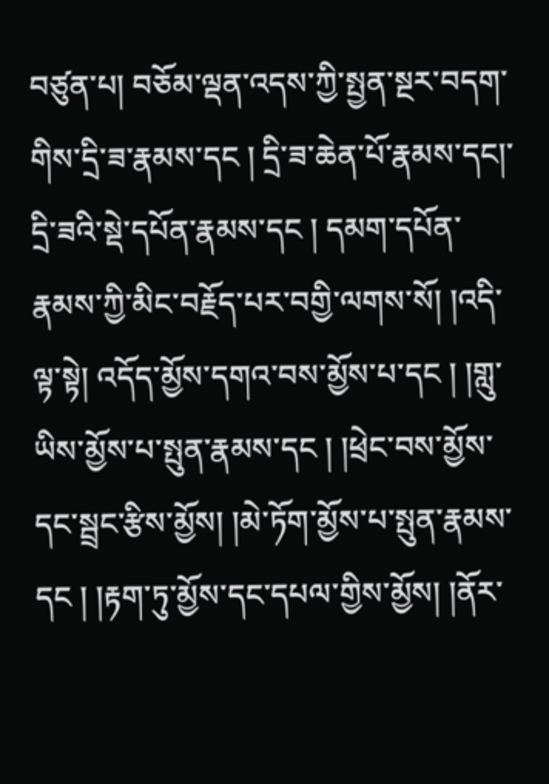བཙུན་པ། བཅོམ་ལྡན་འདས་ཀྱི་སྤྱན་སྔར་བདག་གིས་དྲི་ཟ་རྣམས་དང ། དྲི་ཟ་ཆེན་པོ་རྣམས་དང།་དྲི་ཟའི་སྡེ་དཔོན་རྣམས་དང ། དམག་དཔོན་རྣམས་ཀྱི་མིང་བརྗོད་པར་བགྱི་ལགས་སོ། །འདི་ལྟ་སྟེ། འདོད་མྱོས་དགའ་བས་མྱོས་པ་དང ། །གླུ་ཡིས་མྱོས་པ་སྤུན་རྣམས་དང ། །ཕྲེང་བས་མྱོས་དང་སྦྲང་རྩིས་མྱོས། །མེ་ཏོག་མྱོས་པ་སྤུན་རྣམས་དང ། །རྟག་ཏུ་མྱོས་དང་དཔལ་གྱིས་མྱོས། །ནོར་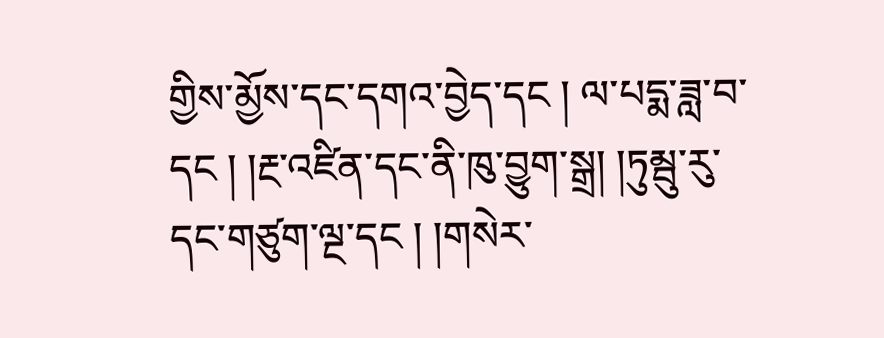གྱིས་མྱོས་དང་དགའ་བྱེད་དང ། ལ་པདྨ་ཟླ་བ་དང ། །རྔ་འཛིན་དང་ནི་ཁུ་བྱུག་སྒྲ། །ཏུམྦུ་རུ་དང་གཙུག་ལྔ་དང ། །གསེར་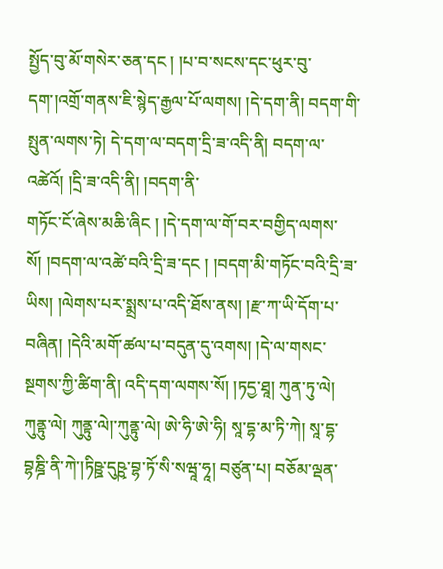སྤྱོད་བུ་མོ་གསེར་ཅན་དང ། །པ་བ་སངས་དང་ཕུར་བུ་དག་།འགྲོ་གནས་ཇི་སྙེད་རྒྱལ་པོ་ལགས། །དེ་དག་ནི། བདག་གི་སྤུན་ལགས་ཏེ། དེ་དག་ལ་བདག་དྲི་ཟ་འདི་ནི། བདག་ལ་འཚེའོ། །དྲི་ཟ་འདི་ནི། །བདག་ནི་
གཏོང་ངོ་ཞེས་མཆི་ཞིང ། །དེ་དག་ལ་གོ་བར་བགྱིད་ལགས་སོ། །བདག་ལ་འཚེ་བའི་དྲི་ཟ་དང ། །བདག་མི་གཏོང་བའི་དྲི་ཟ་ཡིས། །ལེགས་པར་སྨྲས་པ་འདི་ཐོས་ནས། །རྫ་ཀ་ཡི་དོག་པ་བཞིན། །དེའི་མགོ་ཚལ་པ་བདུན་དུ་འགས། །དེ་ལ་གསང་སྔགས་ཀྱི་ཚིག་ནི། འདི་དག་ལགས་སོ། །ཏདྱ་ཐཱ། ཀུན་ཏུ་ལེ། ཀུནྟུ་ལེ། ཀུནྟུ་ལེ།་ཀུནྟུ་ལེ། ཨེ་ཧི་ཨེ་ཧི། སཱ་དྷ་མ་ཏི་ཀེ། སཱ་དྷ་བྷཎྜི་ནི་ཀེ་།ཏིཥྛ་དུཥྵ་བྷ་ཏོ་སི་སཝཱ་ཧཱ། བཙུན་པ། བཅོམ་ལྡན་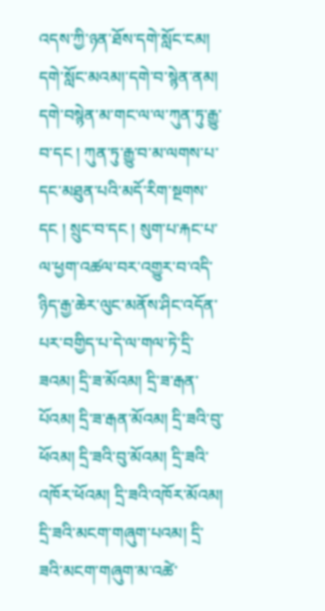འདས་ཀྱི་ཉན་ཐོས་དགེ་སློང་ངམ། དགེ་སློང་མའམ།་དགེ་བ་སྙེན་ནམ། དགེ་བསྙེན་མ་གང་ལ་ལ་ཀུན་ཏུ་རྒྱུ་བ་དང ། ཀུན་ཏུ་རྒྱུ་བ་མ་ལགས་པ་དང་མཐུན་པའི་མདོ་རིག་སྔགས་དང ། སྲུང་བ་དང ། སུག་པ་རྐང་པ་ལ་ཕྱག་འཚལ་བར་འགྱུར་བ་འདི་ཉིད་རྒྱ་ཆེར་ལུང་མནོས་ཤིང་འདོན་པར་བགྱིད་པ་དེ་ལ་གལ་ཏེ་དྲི་ཟའམ། དྲི་ཟ་མོའམ། དྲི་ཟ་རྒན་པོའམ། དྲི་ཟ་རྒན་མོའམ། དྲི་ཟའི་བུ་ཕོའམ། དྲི་ཟའི་བུ་མོའམ། དྲི་ཟའི་འཁོར་ཕོའམ། དྲི་ཟའི་འཁོར་མོའམ། དྲི་ཟའི་མངག་གཞུག་པའམ། དྲི་ཟའི་མངག་གཞུག་མ་འཚེ་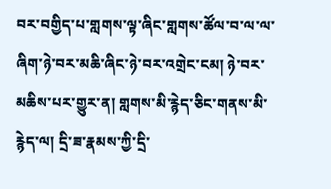བར་བགྱིད་པ་གླགས་ལྟ་ཞིང་གླགས་ཚོལ་བ་ལ་ལ་ཞིག་ཉེ་བར་མཆི་ཞིང་ཉེ་བར་འགྲེང་ངམ། ཉེ་བར་མཆིས་པར་གྱུར་ན། གླགས་མི་རྙེད་ཅིང་གནས་མི་རྙེད་ལ། དྲི་ཟ་རྣམས་ཀྱི་དྲི་